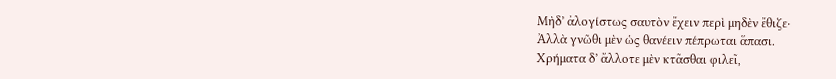Μὴδ’ ἀλογίστως σαυτὸν ἔχειν περὶ μηδὲν ἔθιζε·
Ἀλλὰ γνῶθι μὲν ὡς θανέειν πέπρωται ἅπασι.
Χρήματα δ’ ἄλλοτε μὲν κτᾶσθαι φιλεῖ,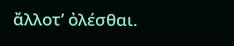ἄλλοτ’ ὀλέσθαι.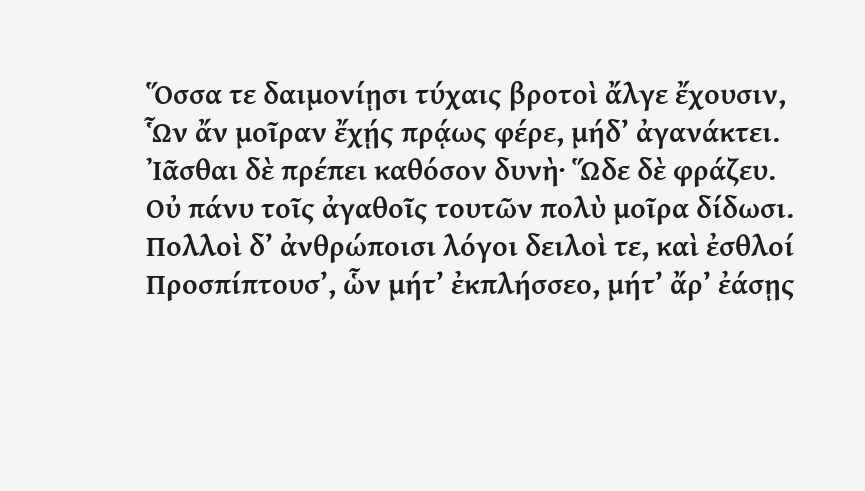Ὅσσα τε δαιμονίῃσι τύχαις βροτοὶ ἄλγε ἔχουσιν,
Ὧν ἄν μοῖραν ἔχῄς πρᾴως φέρε, μήδ’ ἀγανάκτει.
Ἰᾶσθαι δὲ πρέπει καθόσον δυνὴ· Ὥδε δὲ φράζευ.
Οὐ πάνυ τοῖς ἀγαθοῖς τουτῶν πολὺ μοῖρα δίδωσι.
Πολλοὶ δ’ ἀνθρώποισι λόγοι δειλοὶ τε, καὶ ἐσθλοί
Προσπίπτουσ’, ὧν μήτ’ ἐκπλήσσεο, μήτ’ ἄρ’ ἐάσῃς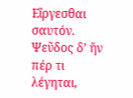Εἴργεσθαι σαυτόν. Ψεῦδος δ’ ἤν πέρ τι λέγηται,